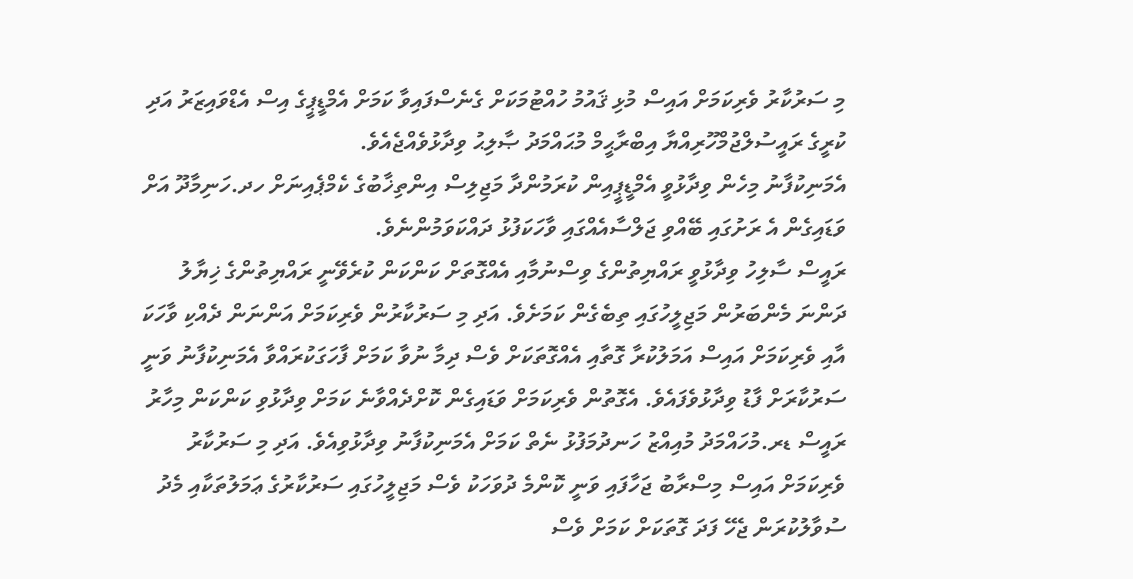މި ސަރުކާރު ވެރިކަމަށް އައިސް މުޅި ޤައުމު ހުއްޓުމަކަށް ގެނެސްފައިވާ ކަމަށް އެމްޑީޕީގެ އިސް އެޑްވައިޒަރު އަދި ކުރީގެ ރައީސުލްޖުމްހޫރިއްޔާ އިބްރާޙީމް މުޙައްމަދު ޞާލިޙު ވިދާޅުވެއްޖެއެވެ.
އެމަނިކުފާނު މިހެން ވިދާޅުވީ އެމްޑީޕީއިން ކުރަމުންދާ މަޖިލިސް އިންތިޚާބުގެ ކެމްޕެއިނަށް ހދ.ހަނިމާދޫ އަށް ވަޑައިގެން އެ ރަށުގައި ބޭއްވި ޖަލްސާއެއްގައި ވާހަކަފުޅު ދައްކަވަމުންނެވެ.
ރައީސް ސާލިހު ވިދާޅުވީ ރައްޔިތުންގެ ވިސްނުމާއި އެއްގޮތަށް ކަންކަން ކުރެވޭނީ ރައްޔިތުންގެ ޚިޔާލު ދަންނަ މެންބަރުން މަޖިލީހުގައި ތިބެގެން ކަމަށެވެ. އަދި މި ސަރުކާރުން ވެރިކަމަށް އަންނަން ދެއްކި ވާހަކަ އާއި ވެރިކަމަށް އައިސް އަމަލުކުރާ ގޮތާއި އެއްގޮތަކަށް ވެސް ދިމާ ނުވާ ކަމަށް ފާހަގަކުރައްވާ އެމަނިކުފާނު ވަނީ ސަރުކާރަށް ފާޑު ވިދާޅުވެފައެވެ. އެގޮތުން ވެރިކަމަށް ވަޑައިގެން ކޮށްދެއްވާނެ ކަމަށް ވިދާޅުވި ކަންކަން މިހާރު ރައީސް ޑރ.މުހައްމަދު މުއިއްޒު ހަނދުމަފުޅު ނެތް ކަމަށް އެމަނިކުފާނު ވިދާޅުވިއެވެ. އަދި މި ސަރުކާރު ވެރިކަމަށް އައިސް މިސްރާބު ޖަހާފައި ވަނީ ކޮންމެ ދުވަހަކު ވެސް މަޖިލީހުގައި ސަރުކާރުގެ ޢަމަލުތަކާއި މެދު ސުވާލުކުރަން ޖެހޭ ފަދަ ގޮތަކަށް ކަމަށް ވެސް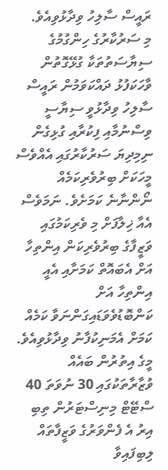ރައީސް ސާލިހު ވިދާޅުވިއެވެ.
މި ސަރުކާރުގެ ހިންގުމުގެ ސިޔާސަތުތަކާ ގުޅޭގޮތުން ވާހަކަފުޅު ދައްކަވަމުން ރައީސް ސާލިހު ވިދާޅުވީ ސިޔާސީ ވިސްނުމާއި ފިކުރާއި ގުޅިގެން ނިމިދިޔަ ސަރުކާރުގައި އެއްވެސް މީހަކަށް ބިރުވެރިކަމެއް ނޯންނާނެ ކަމަށެވެ. ނަމަވެސް އެއާ ޚިލާފަށް މި ވެރިކަމުގައި ވަޒީފާގެ ބިރުވެރިކަން އިންތިހާ އަށް އެބައޮތް ކަމަށާއި އެއީ އިންތިހާ އަށް ކަންބޮޑުވެވަޑައިގަންނަވާ ކަމެއް ކަމަށް އެމަނިކުފާނު ވިދާޅުވިއެވެ. މީގެ އިތުރުން ބައެއް ވުޒާރާތަކުގައި 30 ނުވަތަ 40 ސްޓޭޓް މިނިސްޓަރުން ތިބި އިރު އެ ފެންވަރުގެ ވަޒީފާތައް ލިބިފައިވާ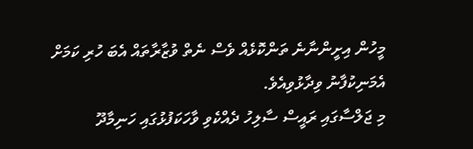މީހުން އިށީންނާނެ ތަންކޮޅެއް ވެސް ނެތް ވުޒާރާތައް އެބަ ހުރި ކަމަށް އެމަނިކުފާނު ވިދާޅުވިއެވެ.
މި ޖަލްސާގައި ރައީސް ސާލިހު ދެއްކެވި ވާހަކަފުޅުގައި ހަނިމާދޫ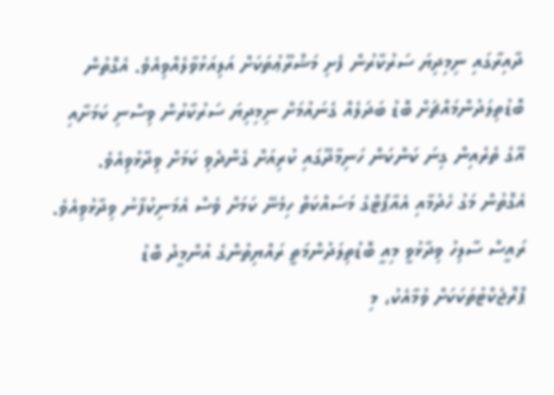ދާއިރާގައި ނިމިދިޔަ ސަރުކާރުން ފެށި މަޝްރޫޢުތަކަށް އަލިއަޅުވާލެއްވިއެވެ. އެގޮތުން ބޮޑުތިލަދުންމައްޗަށް ބޮޑު ބަދަލެއް ގެނައުމަށް ނިމިދިޔަ ސަރުކާރުން ވިސްނި ކަމަށާއި އޭގެ ތެރެއިން ގިނަ ކަންކަން ހަނިމާދޫގައި ކުރިއަށް ގެންދެވި ކަމަށް ވިދާޅުވިއެވެ. އެގޮތުން މަގު ހެދުމާއި އެއާޕޯޓްގެ މަސައްކަތް ހިމެނޭ ކަމަށް ވެސް އެމަނިކުފާނު ވިދާޅުވިއެވެ. ރައީސް ސާލިހު ވިދާޅުވީ މިއީ ބޮޑުތިލަދުންމަތީ ރައްޔިތުންގެ އުންމީދު ބޮޑު ޕްރޮޖެކްޓުތަކަކަށް ވުމާއެކު، މި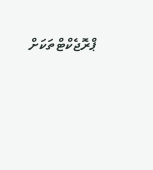ޕްރޮޖެކްޓްތަކަށް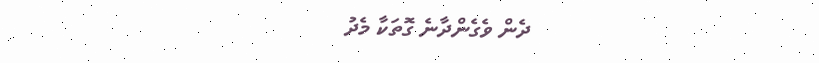ދެން ވެގެންދާނެ ގޮތަކާ މެދު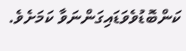ކަންބޮޑުވެވަޑައިގަންނަވާ ކަމަށެވެ.